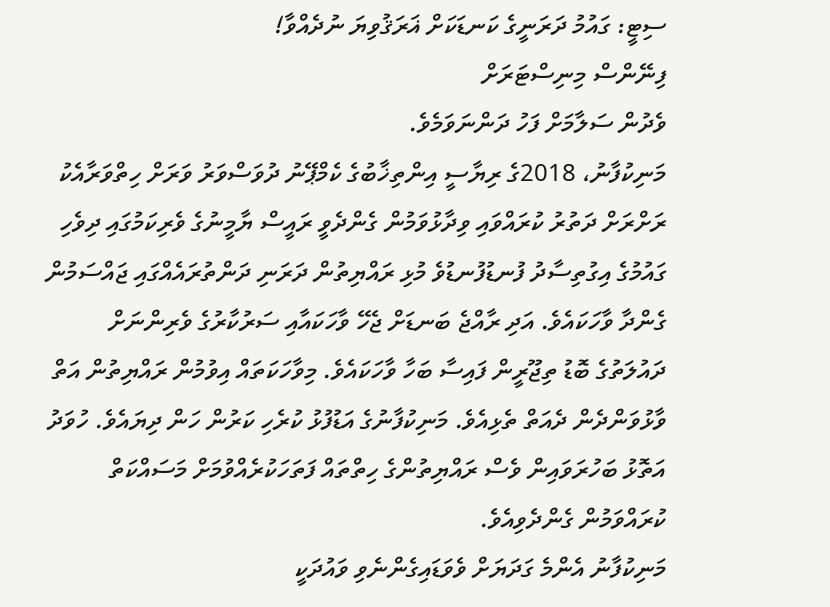ސިޓީ: ގައުމު ދަރަނީގެ ކަނޑަކަށް ޣަރަޤުވިޔަ ނުދެއްވާ!
ފިނޭންސް މިނިސްޓަރަށް
ވެދުން ސަލާމަށް ފަހު ދަންނަވަމެވެ.
މަނިކުފާނު، 2018ގެ ރިޔާސީ އިންތިޚާބުގެ ކެމްޕޭނު ދުވަސްވަރު ވަރަށް ހިތްވަރާއެކު ރަށްރަށް ދަތުރު ކުރައްވައި ވިދާޅުވަމުން ގެންދެވީ ރައީސް ޔާމީނުގެ ވެރިކަމުގައި ދިވެހި ގައުމުގެ އިގުތިސާދު ފުނޑުފުނޑުވެ މުޅި ރައްޔިތުން ދަރަނި ދަންތުރައެއްގައި ޖައްސަމުން ގެންދާ ވާހަކައެވެ. އަދި ރާއްޖެ ބަނޑަށް ޖެހޭ ވާހަކައާއި ސަރުކާރުގެ ވެރިންނަށް ދައުލަތުގެ ބޮޑު ތިޖޫރީން ފައިސާ ބަހާ ވާހަކައެވެ. މިވާހަކަތައް އިވުމުން ރައްޔިތުން އަތް ވާޅުވަންދެން ދެއަތް ތެޅިއެވެ. މަނިކުފާނުގެ އަޑުފުޅު ކުރެހި ކަރުން ހަން ދިޔައެވެ. ހުވަދު އަތޮޅު ބަހުރަވައިން ވެސް ރައްޔިތުންގެ ހިތްތައް ފަތަހަކުރެއްވުމަށް މަސައްކަތް ކުރައްވަމުން ގެންދެވިއެވެ.
މަނިކުފާނު އެންމެ ގަދަޔަށް ވެވަޑައިގެންނެވި ވައުދަކީ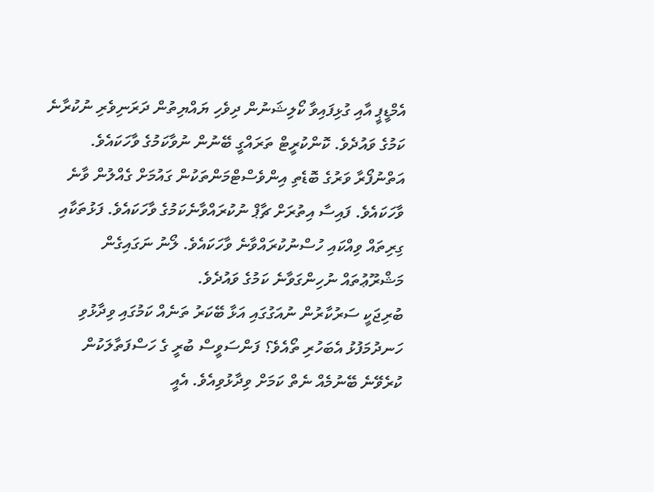އެމްޑީޕީ އާއި ގުޅިފައިވާ ކޯލިޝަނުން ދިވެހި ޔައްޔިތުން ދަރަނިވެރި ނުކުރާނެ ކަމުގެ ވައުދެވެ. ކޮންކުރީޓް ތަރައްގީ ބޭނުން ނުވާކަމުގެ ވާހަކައެވެ. އަތްނުފޯރާ ވަރުގެ ބޮޑެތި އިންވެސްޓްމަންތަކުން ގައުމަށް ގެއްލުން ވާނެ ވާހަކައެވެ. ފައިސާ އިތުރަށް ޗާޕް ނުކުރައްވާނެކަމުގެ ވާހަކައެވެ. ފަޅުތަކާއި ގިރިތައް ވިއްކައި ހުސްނުކުރައްވާނެ ވާހަކައެވެ. ލޯނު ނަގައިގެން މަޝްރޫޢުތައް ނުހިންގަވާނެ ކަމުގެ ވައުދެވެ.
ބުރިޖަކީ ސަރުކާރުން ނުއަގުގައި އަޅާ ބޭކަރު ތަނެއް ކަމުގައި ވިދާޅުވި ހަނދުމަފުޅު އެބަހުރި ތޯއެވެ؟ ފަންސަވީސް ބުރީ ގެ ހަސްފަތާލަކުން ކުރެވޭނެ ބޭނުމެއް ނެތް ކަމަށް ވިދާޅުވިއެވެ. އެއީ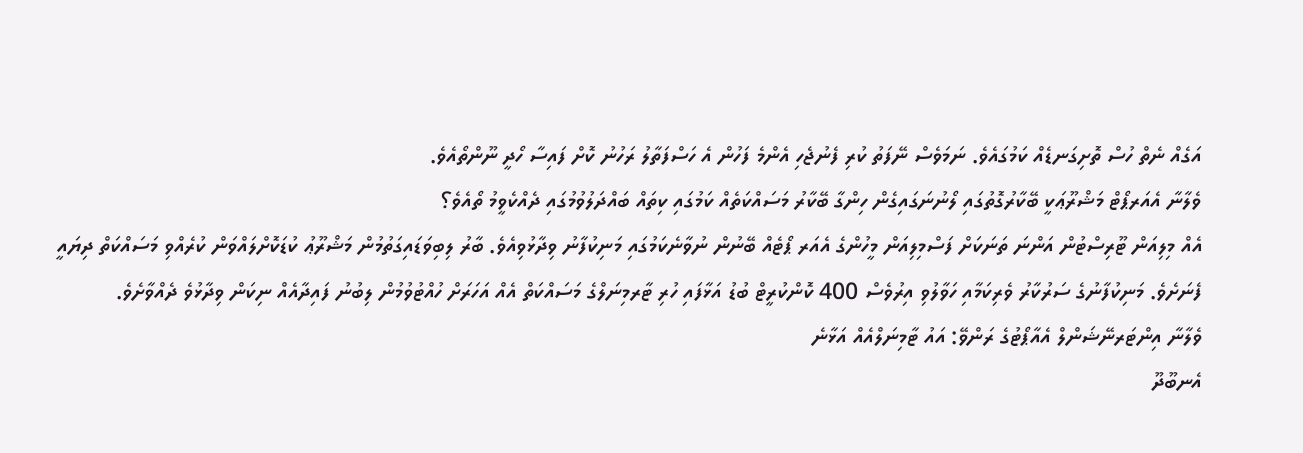އަގެއް ނެތް ހުސް ތޮށިގަނޑެއް ކަމުގައެވެ. ނަމަވެސް ނޭފަތު ކުރި ފެނުޖެހި އެންމެ ފަހުން އެ ހަސްފަތާލު ރަހުނު ކޮށް ފައިސާ ހޯދީ ނޫންތޯއެވެ.
ވެލާނާ އެއަރޕޯޓް މަޝްރޫޢަކީ ބޭކާރުގޮތުގައި ލޯނުނަގައިގެން ހިންގާ ބޭކާރު މަސައްކަތެއް ކަމުގައި ކިތައް ބައްދަލުވުމުގައި ދެއްކެވީމު ތޯއެވެ؟
އެއް މިލިއަން ޓޫރިސްޓުން އަންނަ ތަނަކަށް ފަސްމިލިއަން މީހުންގެ އެއަރ ޕޯޓެއް ބޭނުން ނުވާނެކަމުގައި މަނިކުފާނު ވިދާޅުވިއެވެ. ބާރު ލިބިވަޑައިގަތުމުން މަޝްރޫޢު ކުޑަކޮށްލައްވަން ކުރެއްވި މަސައްކަތް ދިޔައީ ފެނަށެވެ. މަނިކުފާނުގެ ސަރުކާރު ވެރިކަމާއި ހަވާލުވި އިރުވެސް 400 ކޮންކުރީޓް ބުޑު އަޅާފައި ހުރި ޓާރމިނަލްގެ މަސައްކަތް އެއް އަހަރަށް ހުއްޓުވުމުން ލިބުނު ފައިދާއެއް ނިކަން ވިދާޅުވެ ދެއްވާށެވެ.
ވެލާނާ އިންޓަރނޭޝަންލް އެއާޕޯޓުގެ ރަންވޭ: އައު ޓާމިނަލްއެއް އަޅާނެ
އެނބޫދޫ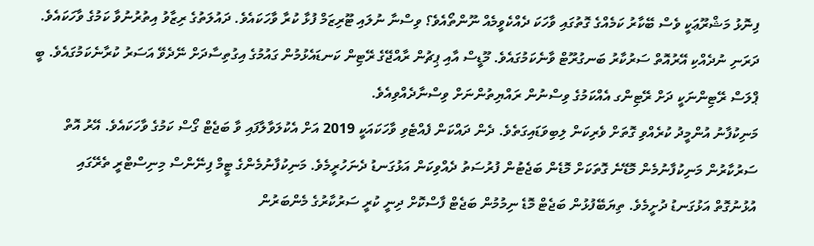ފިނޮޅު މަޝްރޫޢަކީ ވެސް ބޭކާރު ކަމެއްގެ ގޮތުގައި ވާހަކަ ދެއްކެވީމެއް ނޫންތޯއެވެ؟ ވިސްނާ ނުލައި ޓޫރިޒަމް ފުޅާ ކުރާ ވާހަކައެވެ. ދައުލަތުގެ ރިޒާވު އިތުރުނުވާ ކަމުގެ ވާހަކައެވެ. ދަރަނި ނުދެއްކި އޭރުއޮތް ސަރުކާރު ބަނގުރޫޓް ވާނެކަމުގައެވެ. މޫޑީސް އާއި ޕިޗުން ރާއްޖޭގެ ރޭޓިން ކަނޑައެޅުމުން ގައުމުގެ އިގުތިސާދަށް ނޭދެވޭ އަސަރު ކުރާނެކަމުގައެވެ. ބީ ޕްލަސް ރޭޓިންނަކީ ދަށް ރޭޓިންގ އެއްކަމުގެ ވިސްނުން ރައްޔިތުންނަށް ވިސްނާދެއްވިއެވެ.
މަނިކުފާނު އުންމީދު ކުރެއްވި ގޮތަށް ވެރިކަން ލިބިވަޑައިގަތެވެ. ދެން ދައްކަން ފެއްޓެވި ވާހަކައަކީ 2019 އަށް އެކުލަވާލާފައި ވާ ބަޖެޓް ގޯސް ކަމުގެ ވާހަކައެވެ. އޭރު އޮތް ސަރުކާރުން މަނިކުފާނުމެން މޮޑޭނެ ގޮތަކަށް މޮޑެން ބަޖެޓުން ފުރުސަތު ދެއްވިކަން އަޅުގަނޑު ދެނަހުރީމެވެ. މަނިކުފާނުމެންގެ ޓީމް ފިނޭންސް މިނިސްޓްރީ ތެރޭގައި އުޅުނުގޮތް އަޅުގަނޑު ދުށީމެވެ. ތިޔަބޭފުޅުން ބަޖެޓް މޮޑެ ނިމުމުން ބަޖެޓް ފާސްކޮށް ދިނީ ކުރީ ސަރުކާރުގެ މެންބަރުން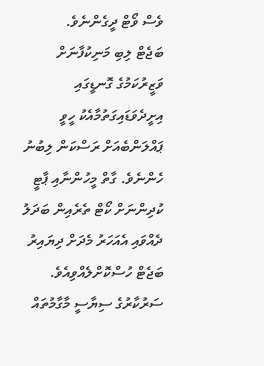ވެސް ވޯޓް ދީގެންނެވެ.
ބަޖެޓް ލިބި މަނިކުފާނަށް ވަޒީރުކަމުގެ ގޮނޑީގައި އިށީދެވަޑައިގަތުމާއެކު ހީވީ ޕައްލަންބެއަށް ރަސްކަން ލިބުނު ހެންނެވެ. ގާތް މީހުންނާއި ޕާޓީ ކުދިންނަށް ކޯޓް ތެރެއިން ބަދަލު ދެއްވައި އެއަހަރު މެދަށް ދިޔައިރު ބަޖެޓް ހުސްކޮށްލެއްވިއެވެ. ސަރުކާރުގެ ސިޔާސީ މާގާމުތައް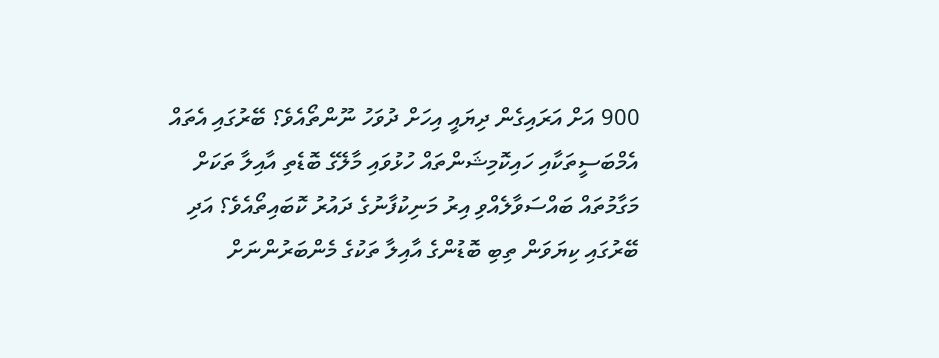900 އަށް އަރައިގެން ދިޔައީ އިހަށް ދުވަހު ނޫންތޯއެވެ؟ ބޭރުގައި އެތައް އެމްބަސީތަކާއި ހައިކޮމިޝަންތައް ހުޅުވައި މާލޭގެ ބޮޑެތި އާއިލާ ތަކަށް މަގާމުތައް ބައްސަވާލެއްވި އިރު މަނިކުފާނުގެ ދައުރު ކޮބައިތޯއެވެ؟ އަދި ބޭރުގައި ކިޔަވަން ތިބި ބޮޑުންގެ އާއިލާ ތަކުގެ މެންބަރުންނަށް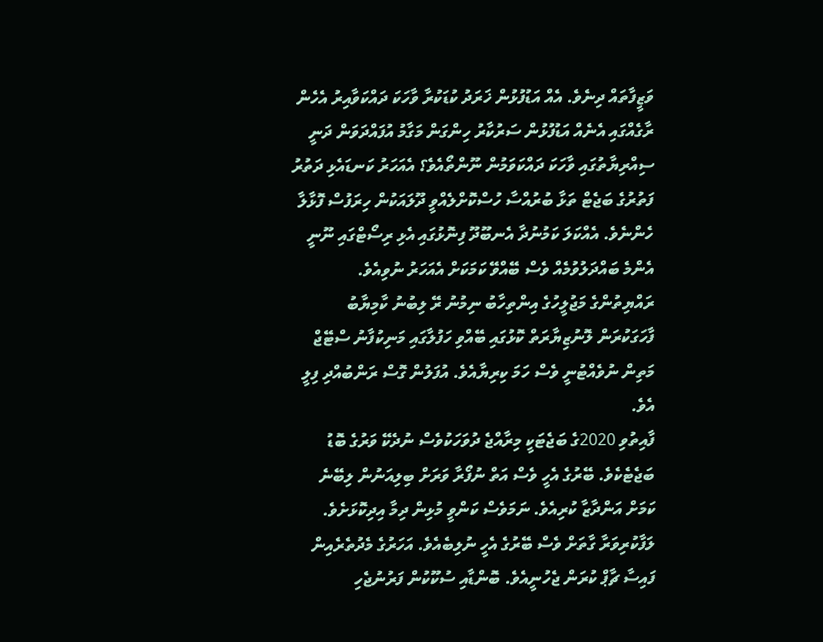ވަޒީފާތައް ދިނެވެ. އެއް އަޑުފުޅުން ޚަރަދު ކުޑަކުރާ ވާހަކަ ދައްކަވާއިރު އެހެން ރާގެއްގައި އެނެއް އަޑުފުޅުން ސަރުކާރު ހިންގަން މަގާމު އުފައްދަވަން ދަނީ ސިއްރިޔާތުގައި ވާހަކަ ދައްކަވަމުން ނޫންތޯއެވެ؟ އެއަހަރު ކަނޑައެޅި ދަތުރު ފަތުރުގެ ބަޖެޓް ތަޅާ ބުރުއްސާ ހުސްކޮށްލެއްވީ ދޫލައަކުން ހިރަފުސް ފޮޅާލާ ހެންނެވެ. އެއްކަލަ ކަމުނުދާ އެނބޫދޫ ފިނޮޅުގައި އެޅި ރިސޯޓްގައި ނޫނީ އެންމެ ބައްދަލުވުމެއް ވެސް ބޭއްވޭ ކަމަކަށް އެއަހަރު ނުވިއެވެ.
ރައްޔިތުންގެ މަޖުލީހުގެ އިންތިހާބު ނިމުނު ރޭ ލިބުނު ކާމިޔާބު ފާހަގަކުރަން ލޮނުޒިޔާރަތް ކޮޅުގައި ބޭއްވި ހަފުލާގައި މަނިކުފާނު ސްޓޭޖް މަތިން ނުވެއްޓުނީ ވެސް ހަމަ ކިރިޔާއެވެ. އުފަލުން ގޮސް ރަންބުއްދި ފިލީ އެވެ.
ފާއިތުވި 2020ގެ ބަޖެޓަކީ މިރާއްޖެ ދުވަހަކުވެސް ނުދެކޭ ވަރުގެ ބޮޑު ބަޖެޓެކެވެ. ބޭރުގެ އެހީ ވެސް އަތް ނުފޯރާ ވަރަށް ބިލިއަނުން ލިބޭނެ ކަމަށް އަންދާޒާ ކުރިއެވެ. ނަމަވެސް ކަންވީ މުޅިން ދިމާ އިދިކޮޅަށެވެ. ލަފާކުރިވަރާ ގާތަށް ވެސް ބޭރުގެ އެހީ ނުލިބެއެވެ. އަހަރުގެ މެދުތެރެއިން ފައިސާ ޗާޕް ކުރަން ޖެހުނީއެވެ. ބޮންޑާއި ސުކޫކުން ފަރުނުޖެހި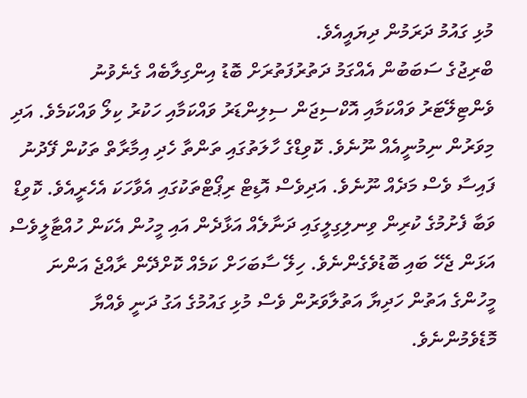މުޅި ގައުމު ދަރަމުން ދިޔައީއެވެ.
ބްރިޖުގެ ސަބަބުން އެއްގަމު ދަތުރުފަތުރަށް ބޮޑު އިންގިލާބެއް ގެނެވުނު
ވެންޓިލޭޓަރު ވައްކަމާއި އޮކްސިޖަން ސިލިންޑަރު ވައްކަމާއި ހަކުރު ކިލޯ ވައްކަމެވެ. އަދި މިވަރުން ނިމުނީއެއް ނޫނެވެ. ކޮވިޑްގެ ހާލަތުގައި ތަންތާ ހެދި އިމާރާތް ތަކުން ފޭދުނު ފައިސާ ވެސް މަދެއް ނޫނެވެ. އަދިވެސް އޮޑިޓް ރިޕޯޓްތަކުގައި އެވާހަކަ އެހެރީއެވެ. ކޮވިޑް ވަބާ ފެށުމުގެ ކުރިން ވިނލިގިލީގައި ދަނާލެއް އަޅާދެން އައި މީހުން އެކަން ހުއްޓާލީވެސް އަޅަން ޖެހޭ ބައި ބޮޑުވެގެންނެވެ. ހިލޭ ސާބަހަށް ކަމެއް ކޮށްދޭން ރާއްޖެ އަންނަ މީހުންގެ އަތުން ހަދިޔާ އަތުލާވަރުން ވެސް މުޅި ގައުމުގެ އަގު ދަނީ ވެއްޔާ މޮޑެވެމުންނެވެ.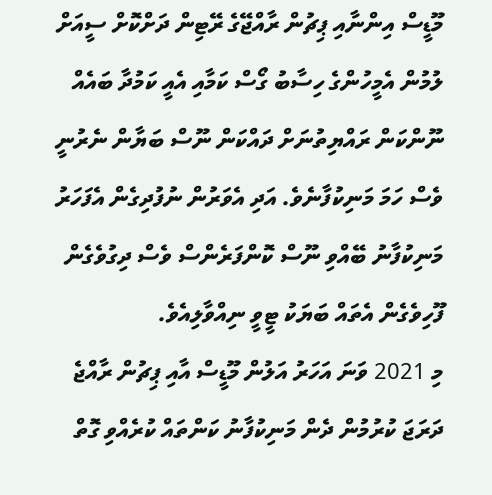މޫޑީސް އިންނާއި ޕިޗުން ރާއްޖޭގެ ރޭޓިން ދަށްކޮށް ސީއަށް ލުމުން އެމީހުންގެ ހިސާބު ގޯސް ކަމާއި އެއީ ކަމުދާ ބައެއް ނޫންކަން ރައްޔިތުނަށް ދައްކަން ނޫސް ބަޔާން ނެރުނީ ވެސް ހަމަ މަނިކުފާނެވެ. އަދި އެވަރުން ނުފުދިގެން އެފަހަރު މަނިކުފާނު ބޭއްވި ނޫސް ކޮންފަރެންސް ވެސް ދިގުވެގެން ފޫހިވެގެން އެތައް ބަޔަކު ޓީވީ ނިއްވާލިއެވެ.
މި 2021 ވަނަ އަހަރު އަލުން މޫޑީސް އާއި ޕިޗުން ރާއްޖެ ދަރަޖަ ކުރުމުން ދެން މަނިކުފާނު ކަންތައް ކުރެއްވި ގޮތް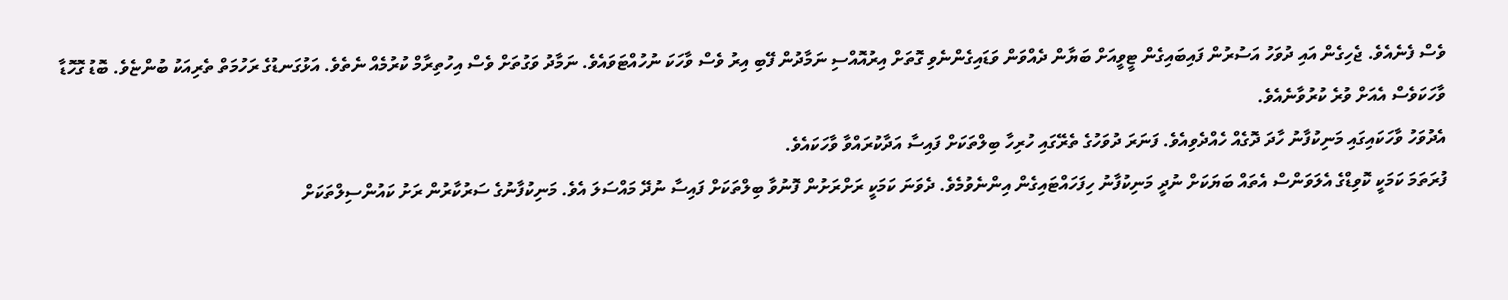ވެސް ފެނެއެވެ. ޖެހިގެން އައި ދުވަހު އަސުރުން ފައިބައިގެން ޓީވީއަށް ބަޔާން ދެއްވަން ވަޑައިގެންނެވި ގޮތަށް އިރުއޮއްސި ނަމާދުން ފޭބި އިރު ވެސް ވާހަކަ ނުހުއްޓަވައެވެ. ނަމާދު ވަގުތަށް ވެސް އިހުތިރާމް ކުރުމެއް ނެތެވެ. އަޅުގަނޑުގެ ރަހުމަތް ތެރިއަކު ބުންޏެވެ. ބޮޑު ގޮހޮޑާ ވާހަކަވެސް އެއަށް ވުރެ ކުރުވާނެއެވެ.
އެދުވަހު ވާހަކައިގައި މަނިކުފާނު ހާދަ ދޮގެއް ހެއްދެވިއެވެ. ފަނަރަ ދުވަހުގެ ތެރޭގައި ހުރިހާ ބިލްތަކަށް ފައިސާ އަދާކުރައްވާ ވާހަކައެވެ.
ފުރަތަމަ ކަމަކީ ކޮވިޑްގެ އެލަވަންސް އެތައް ބަޔަކަށް ނުދީ މަނިކުފާނު ހިފަހައްޓައިގެން އިންނެވުމެވެ. ދެވަނަ ކަމަކީ ރަށްރަށުން ފޮނުވާ ބިލްތަކަށް ފައިސާ ނުދޭ މައްސަލަ އެވެ. މަނިކުފާނުގެ ސަރުކާރުން ރަށު ކައުންސިލްތަކަށް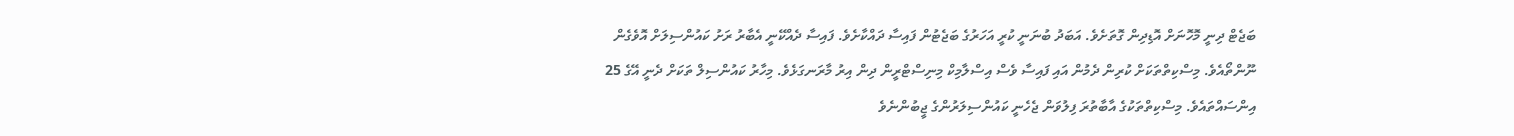ބަޖެޓް ދިނީ މޮހޮނަށް އޮޑިދިން ގޮތަށެވެ. އަބަދު ބުނަނީ ކުރީ އަހަރުގެ ބަޖެޓުން ފައިސާ ދައްކާށެވެ. ފައިސާ ދެއްކޭނީ އެބާރު ރަށު ކައުންސިލަށް އޮވެގެން ނޫންތޯއެވެ. މިސްކިތްތަކަށް ކުރިން ދެމުން އައި ފައިސާ ވެސް އިސްލާމިކް މިނިސްޓްރީން ދިން އިރު މާރަނގަޅެވެ. މިހާރު ކައުންސިލް ތަކަށް ދެނީ އޭގެ 25 އިންސައްތައެވެ. މިސްކިތްތަކުގެ އާބާތުރަ ފިލުވަން ޖެހެނީ ކައުންސިލަރުންގެ ޖީބުންނެވެ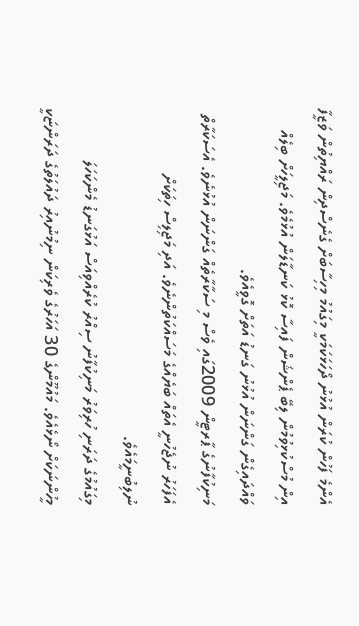އެންމެ ފަހުން ކުރަން އުޅުނު ދޯހަޅަކަމަކީ މިގައުމު މިހިސާބަށް ގެނެސްދިން ރައްޔިތުން ވަޒީފާ އިން މުސްކުޅިވުމުން ލިބޭ ޕެންޝަން ފައިސާ ކޮޅު ކަނޑާލަން އުޅުމެވެ. މަޖިލީހަށް ބިލެއް ވައްދައިގެން ގަންނަން އުޅުނު ގަނޑު އަތަށް ގޮވީއެވެ.
މަނިކުފާނުގެ ޕާރޓީން 2009ގައި ވެސް މި ސަކާރާތެއް ގަންނަން އުޅުނެވެ. އެސަކަރާތް އެފަހަރު ނުޖެހުނީ އެތައް ބަޔެއްގެ މަސައްކަތުންނެވެ. އަދި މަޖިލިސް ހިތަކަށް ނުލިބުނީމައެވެ.
މިގައުމުގެ ދަރަނި ހުރިވަރު މަނިކުފާނު ސިއްރު ކުރެއްވިއަސް އަޅުގަނޑު މެންކަހަލަ މީހުންނަކަށް ނޯޅެއެވެ. މައުމޫންގެ 30 އަހަރުގެ ވެރިކަން ނިމުނުއިރު ދައުލަތުގެ ދަރަންޏަކީ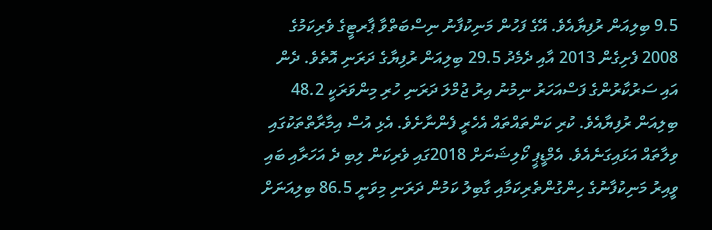9.5 ބިލިއަން ރުފިޔާއެވެ. އޭގެ ފަހުން މަނިކުފާނު ނިސްބަތްވާ ޕާރޓީގެ ވެރިކަމުގެ 2008 ފެށިގެން 2013 އާއި ދެމެދު 29.5 ބިލިއަން ރުފިޔާގެ ދަރަނި އޮތެވެ. ދެން އައި ސަރުކާރުންގެ ފަސްއަހަރު ނިމުނު އިރު ޖުމްލަ ދަރަނި ހުރި މިންވަރަކީ 48.2 ބިލިއަން ރުފިޔާއެވެ. ކުރި ކަންތައްތައް އެހެރީ ފެންނާށެވެ. އެޅި އުސް އިމާރާތްތަކުގައި ވިލާތައް އަޅައިގަނެއެވެ. އެމްޑީޕީ ކޯލިޝަނަށް 2018ގައި ވެރިކަން ލިބި ދެ އަހަރާއި ބައި ވީއިރު މަނިކުފާނުގެ ހިންގުންތެރިކަމާއި ގާބިލު ކަމުން ދަރަނި މިވަނީ 86.5 ބިލިއަނަށް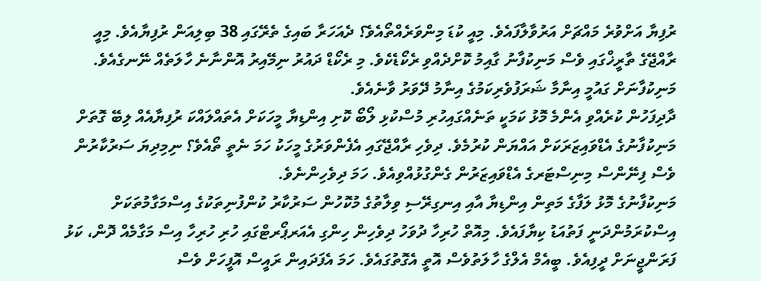ރުފިޔާ އަށްވުރެ މައްޗަށް އަރުވާލާފައެވެ. މިއީ ކުޑަ މިންވަރެއްތޯއެވެ؟ ދެއަހަރާ ބައިގެ ތެރޭގައި 38 ބިލިއަން ރުފިޔާއެވެ. މިއީ ރާއްޖޭގެ ތާރީޚްގައި ވެސް މަނިކުފާނު ގާއިމު ކޮށްދެއްވި ރެކޯޑެކެވެ. މި ރެކޯޑް ދައުރު ނިމޭއިރު އޮންނާނެ ހާލަތެއް ނޭނގެއެވެ. މަނިކުފާނަށް ގައުމީ އިނާމާ ޝަރަފުވެރިކަމުގެ އިނާމު ދޭވަރު ވާނެއެވެ.
ދާދިފަހުން ކުރެއްވި އެންމެ މޮޅު ކަމަކީ ތަނެއްގައިހުރި މުސްކުޅި ލޯބޯ ކޮށި އިންޑިޔާ މީހަކަށް އެތައްލައްކަ ރުފިޔާއެއް ލިބޭ ގޮތަށް މަނިކުފާނުގެ އެޑްވައިޒަރަކަށް އައްޔަން ކުރުމެވެ. ދިވެހި ރާއްޖޭގައި އެފެންވަރުގެ މީހަކު ހަމަ ނެތީ ތޯއެވެ؟ ނިމިދިޔަ ސަރުކާރުން ވެސް ފިނޭންސް މިނިސްޓަރގެ އެޑްވައިޒަރުން ގެންގުޅުއްވިއެވެ. ހަމަ ދިވެހިންނެވެ.
މަނިކުފާނުގެ މޮޅު ލަފާގެ މަތިން އިންޑިޔާ އާއި އިނގިރޭސި ވިލާތުގެ މުކޮހުން ސަރުކާރު ކުންފުނިތަކުގެ އިސްމަގާމުތަކަށް އިސްކުރަމުންދަނީ ފަތުއަޑު ކިޔާފައެވެ. މިއޮތް ހުރިހާ ދުވަހު ދިވެހިން ހިންގި އެއަރޕޯރޓްގައި ހުރި ހުރިހާ އިސް މަގާމެއް ދޮން، ކަޅު ފަރަންޖީނަށް ދީފިއެވެ. ބީއެމް އެލްގެ ހާލަތުވެސް އޮތީ އެގޮތުގައެވެ. ހަމަ އެފަދައިން ރައީސް އޮފީހަށް ވެސް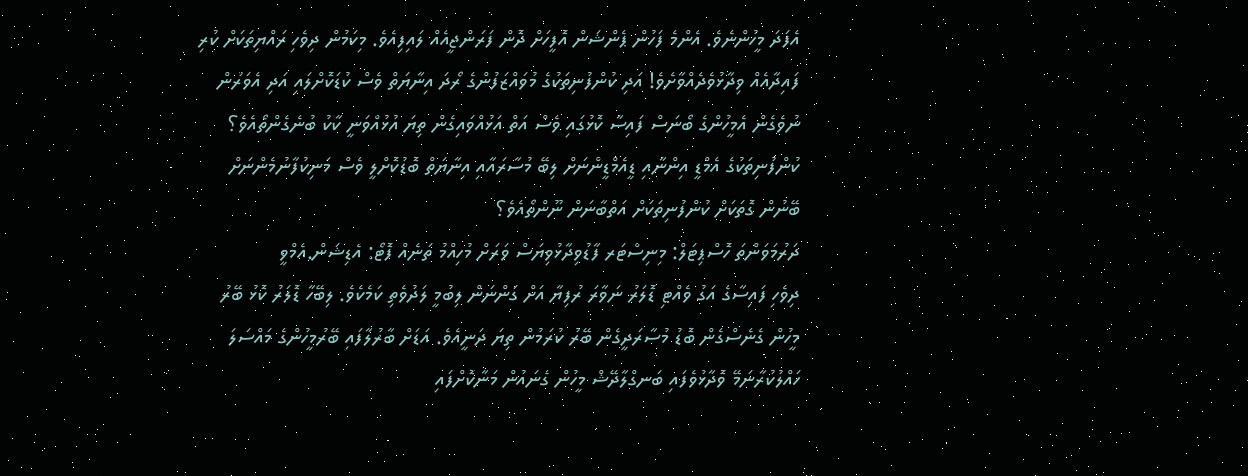އެފަދަ މީހުންނެވެ. އެންމެ ފަހުން ޕެންޝަން އޮފީހަށް ދޮން ފަރަންޖީއެއް ލައިފިއެވެ. މިކަމުން ދިވެހި ރައްޔިތަކަށް ކުރި ފައިދާއެއް ވިދާޅުވެދެއްވާށެވެ! އަދި ކުންފުނިތަކުގެ މުވައްޒަފުންގެ ރޯދަ އިނާޔަތް ވެސް ކުޑަކޮށްލައި އަދި އެވަރުން ނުވެގެން އެމީހުންގެ ބޯނަސް ފައިސާ ކޮޅުގައި ވެސް އަތް އަޅުއްވައިގެން ތިޔަ އުޅުއްވަނީ ކާކު ބުނެގެންތޯއެވެ؟ ކުންފުނިތަކުގެ އެމްޑީ އިންނާއި ޑީއެމްޑީންނަށް ލިބޭ މުސާރައާއި އިނާޔަތް ބޮޑުކޮށްލީ ވެސް މަނިކުފާނުމެންނަށް ބޭނުން ގޮތަކަށް ކުންފުނިތަކަށް އަތްބާނަން ނޫންތޯއެވެ؟
ދަރުމަވަންތަ ހޮސްޕިޓަލް: މިނިސްޓަރ ފާޑުވިދާޅުވިޔަސް ވަރަށް މުހިއްމު ތަނެއް ފޮޓޯ: އެޑިޝަން.އެމްވީ
ދިވެހި ފައިސާގެ އަގު ވެއްޓި ޑޮލަރު ނަވާރަ ރުފިޔާ އަށް ގަންނަން ލިބުމީ ލަދުވެތި ކަމެކެވެ. ލިބޭހާ ޑޮލަރު ކޮޅު ބޭރު މީހުން ގެނެސްގެން ބޮޑު މުސާރަދީގެން ބޭރު ކުރަމުން ތިޔަ ދަނީއެވެ. އަޑަށް ބާރުލާފައި ބޭރުމީހުންގެ މައްސަލަ ހައްލުކުރާނަމޭ ވޮދާޅުވެފައި ބަނގްލާދޭޝް މީހުން ގެނައުން މަނާކޮށްފައި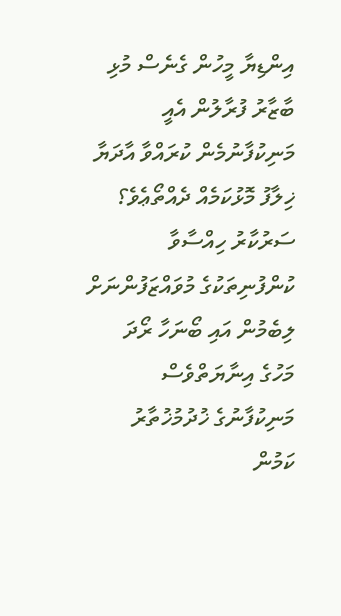އިންޑިޔާ މީހުން ގެނެސް މުޅި ބާޒާރު ފުރާލުން އެއީ މަނިކުފާނުމެން ކުރައްވާ އާދަޔާ ޚިލާފު މޮޅުކަމެއް ދެއްތޯޢެވެ؟
ސަރުކާރު ހިއްސާވާ ކުންފުނިތަކުގެ މުވައްޒަފުންނަށް ލިބެމުން އައި ބޯނަހާ ރޯދަ މަހުގެ އިނާޔަތްވެސް މަނިކުފާނުގެ ޚުދުމުޚުތާރު ކަމުން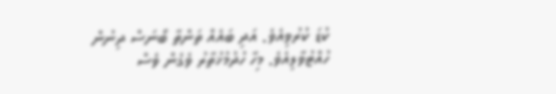ކުޑަ ކުރުވިއެވެ. އަދި ބައެއް ތަންތާ ބޯނަސް ދިނުން ހުއްޓުވާލިއެވެ. މިހާ ހުދުމުޚުތާރު ވެގެން ވެސް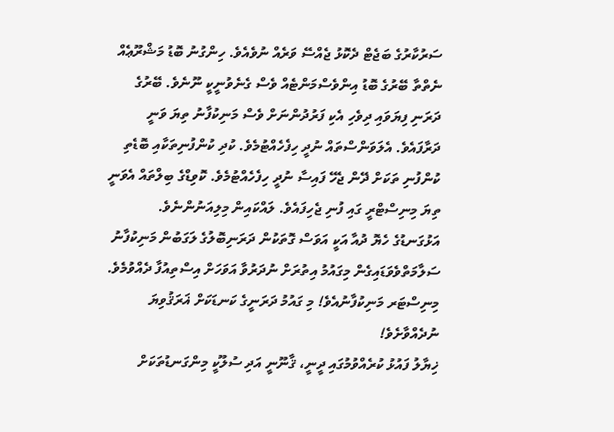ސަރުކާރުގެ ބަޖެޓް ދެކޮޅު ޖެއްސޭ ވަރެއް ނުވެއެވެ. ހިންގުނު ބޮޑު މަޝްރޫޢެއް ނެތްތާ ބޭރުގެ ބޮޑު އިންވެސްމަންޓެއް ވެސް ގެނެވުނީކީ ނޫނެވެ. ބޭރުގެ ދަރަނި ފިޔަވައި ދިވެހި އެކި ފަރުދުންނަށް ވެސް މަނިކުފާނު ތިޔަ ވަނީ ދަރާފައެވެ. އެލަވަންސްތައް ނުދީ ހިފެހެއްޓުމެވެ. ކުދި ކުންފުނިތަކާއި ބޮޑެތި ކުންފުނި ތަކަށް ދޭން ޖެހޭ ފައިސާ ނުދީ ހިފެހެއްޓުމެވެ. ކޮވިޑްގެ ބިލްތައް އެވަނީ ތިޔަ މިނިސްޓްރީ ގައި ފުނި ޖެހިފައެވެ. ލައްކައިން މިލިއަނުންނެވެ.
އަޅުގަނޑުގެ ހެޔޮ ދުއާ އަކީ އަވަސް ގޮތަކުން ދަރަނިބޮލުގެ ލަގަބުން މަނިކުފާނު ސަލާމަތްވެވަޑައިގެން މިގައުމު އިތުރަށް ނުދަރުވާ އަވަހަށް އިސްތިއުފާ ދެއްވުމެވެ.
މިނިސްޓަރ މަނިކުފާނުއެވެ! މި ގައުމު ދަރަނީގެ ކަނޑަކަށް ޣަރަޤުވިޔަ ނުދެއްވާށެވެ!
ޚިޔާލު ފައުޅު ކުރެއްވުމުގައި ދީނީ، ޤާނޫނީ އަދި ސުލޫކީ މިންގަނޑުތަކަށް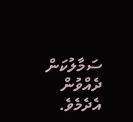ސަމާލުކަން ދެއްވުން އެދެމެވެ.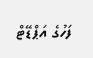ފަހުގެ އަޕްޑޭޓް